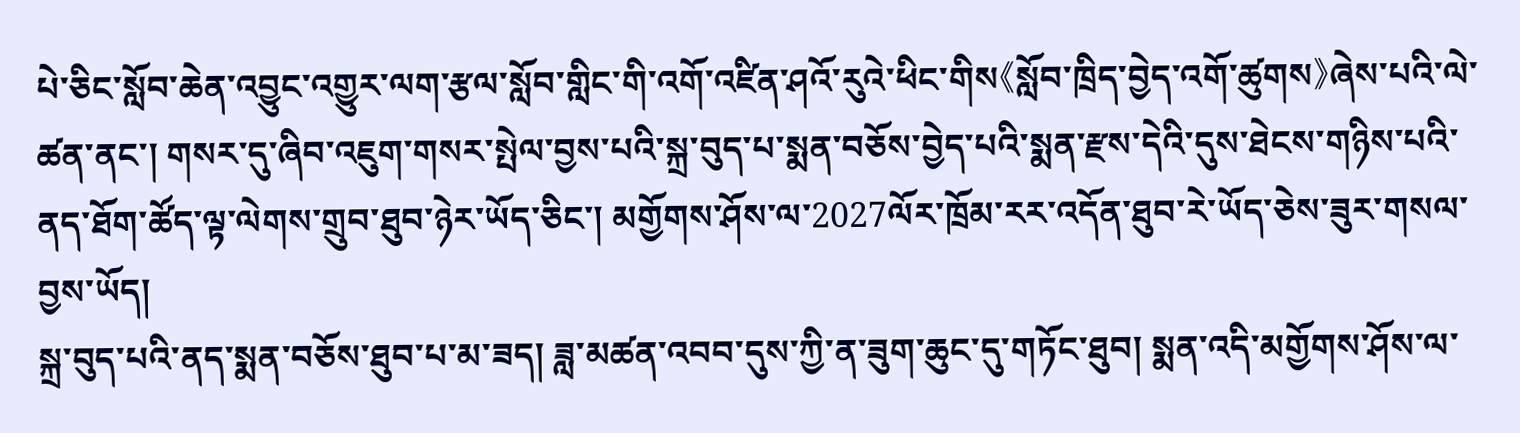པེ་ཅིང་སློབ་ཆེན་འབྱུང་འགྱུར་ལག་རྩལ་སློབ་གླིང་གི་འགོ་འཛིན་ཤའོ་རུའེ་ཕིང་གིས《སློབ་ཁྲིད་བྱེད་འགོ་ཚུགས》ཞེས་པའི་ལེ་ཚན་ནང་། གསར་དུ་ཞིབ་འཇུག་གསར་སྤེལ་བྱས་པའི་སྐྲ་བུད་པ་སྨན་བཅོས་བྱེད་པའི་སྨན་རྫས་དེའི་དུས་ཐེངས་གཉིས་པའི་ནད་ཐོག་ཚོད་ལྟ་ལེགས་གྲུབ་ཐུབ་ཉེར་ཡོད་ཅིང་། མགྱོགས་ཤོས་ལ་2027ལོར་ཁྲོམ་རར་འདོན་ཐུབ་རེ་ཡོད་ཅེས་ཟུར་གསལ་བྱས་ཡོད།
སྐྲ་བུད་པའི་ནད་སྨན་བཅོས་ཐུབ་པ་མ་ཟད། ཟླ་མཚན་འབབ་དུས་ཀྱི་ན་ཟུག་ཆུང་དུ་གཏོང་ཐུབ། སྨན་འདི་མགྱོགས་ཤོས་ལ་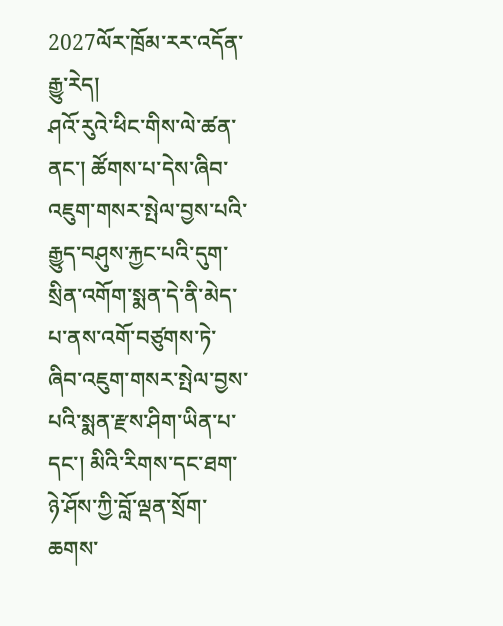2027ལོར་ཁྲོམ་རར་འདོན་རྒྱུ་རེད།
ཤའོ་རུའེ་ཕིང་གིས་ལེ་ཚན་ནང་། ཚོགས་པ་དེས་ཞིབ་འཇུག་གསར་སྤེལ་བྱས་པའི་རྒྱུད་བཤུས་རྐྱང་པའི་དུག་སྲིན་འགོག་སྨན་དེ་ནི་མེད་པ་ནས་འགོ་བཙུགས་ཏེ་ཞིབ་འཇུག་གསར་སྤེལ་བྱས་པའི་སྨན་རྫས་ཤིག་ཡིན་པ་དང་། མིའི་རིགས་དང་ཐག་ཉེ་ཤོས་ཀྱི་བློ་ལྡན་སྲོག་ཆགས་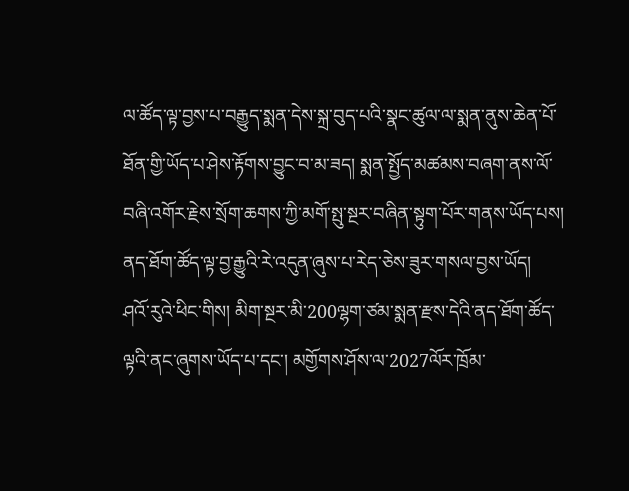ལ་ཚོད་ལྟ་བྱས་པ་བརྒྱུད་སྨན་དེས་སྐྲ་བུད་པའི་སྣང་ཚུལ་ལ་སྨན་ནུས་ཆེན་པོ་ཐོན་གྱི་ཡོད་པ་ཤེས་རྟོགས་བྱུང་བ་མ་ཟད། སྨན་སྤྱོད་མཚམས་བཞག་ནས་ལོ་བཞི་འགོར་རྗེས་སྲོག་ཆགས་ཀྱི་མགོ་སྤུ་སྔར་བཞིན་སྟུག་པོར་གནས་ཡོད་པས། ནད་ཐོག་ཚོད་ལྟ་བྱ་རྒྱུའི་རེ་འདུན་ཞུས་པ་རེད་ཅེས་ཟུར་གསལ་བྱས་ཡོད།
ཤའོ་རུའེ་ཕིང་གིས། མིག་སྔར་མི་200ལྷག་ཙམ་སྨན་རྫས་དེའི་ནད་ཐོག་ཚོད་ལྟའི་ནང་ཞུགས་ཡོད་པ་དང་། མགྱོགས་ཤོས་ལ་2027ལོར་ཁྲོམ་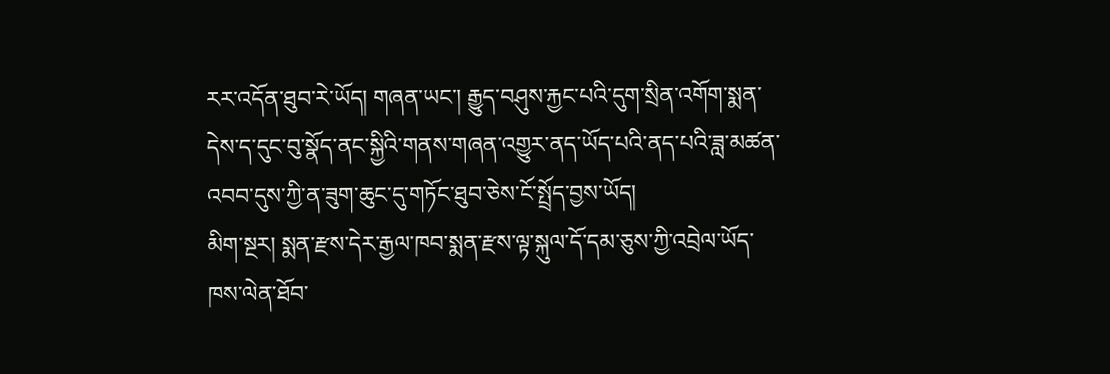རར་འདོན་ཐུབ་རེ་ཡོད། གཞན་ཡང་། རྒྱུད་བཤུས་རྐྱང་པའི་དུག་སྲིན་འགོག་སྨན་དེས་ད་དུང་བུ་སྣོད་ནང་སྐྱིའི་གནས་གཞན་འགྱུར་ནད་ཡོད་པའི་ནད་པའི་ཟླ་མཚན་འབབ་དུས་ཀྱི་ན་ཟུག་ཆུང་དུ་གཏོང་ཐུབ་ཅེས་ངོ་སྤྲོད་བྱས་ཡོད།
མིག་སྔར། སྨན་རྫས་དེར་རྒྱལ་ཁབ་སྨན་རྫས་ལྟ་སྐུལ་དོ་དམ་ཅུས་ཀྱི་འབྲེལ་ཡོད་ཁས་ལེན་ཐོབ་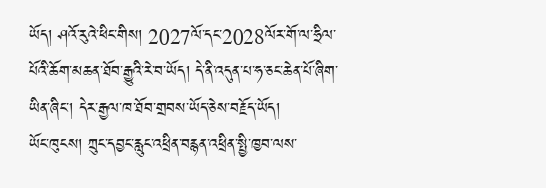ཡོད། ཤའོ་རུའེ་ཕིང་གིས། 2027ལོ་དང་2028ལོར་གོ་ལ་ཧྲིལ་པོའི་ཆོག་མཆན་ཐོབ་རྒྱུའི་རེ་བ་ཡོད། དེ་ནི་འདུན་པ་ཧ་ཅང་ཆེན་པོ་ཞིག་ཡིན་ཞིང་། དེར་རྒྱལ་ཁ་ཐོབ་གྲབས་ཡོད་ཅེས་བརྗོད་ཡོད།
ཡོང་ཁུངས། ཀྲུང་དབྱང་རླུང་འཕྲིན་བརྙན་འཕྲིན་སྤྱི་ཁྱབ་ལས་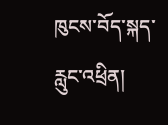ཁུངས་བོད་སྐད་རླུང་འཕྲིན།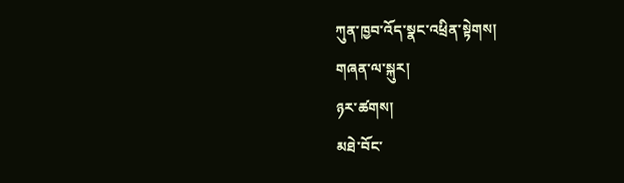ཀུན་ཁྱབ་འོད་སྣང་འཕྲིན་སྟེགས།
གཞན་ལ་སྐུར།
ཉར་ཚགས།
མཐེ་བོང་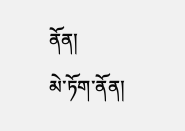ནོན།
མེ་ཏོག་ནོན།